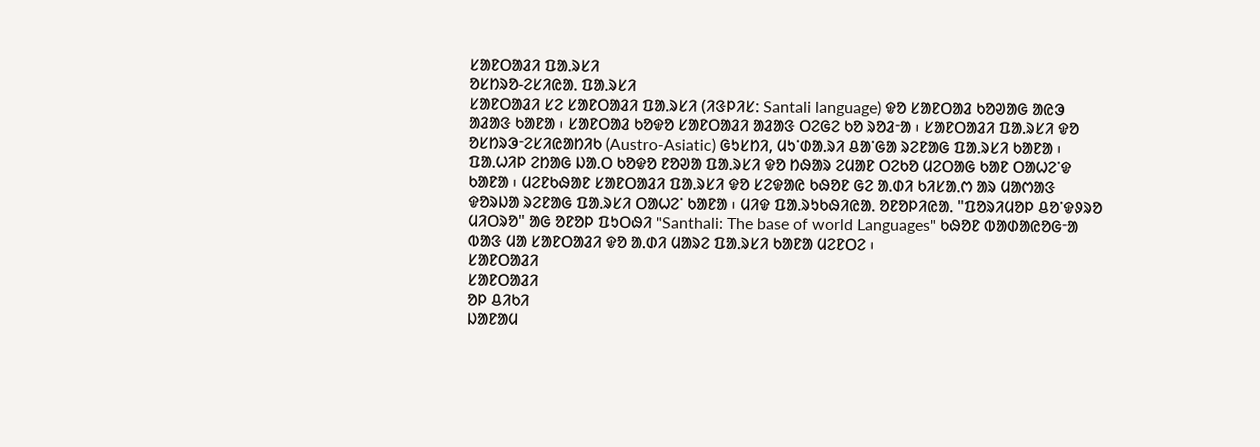ᱥᱟᱱᱛᱟᱲᱤ ᱯᱟᱹᱨᱥᱤ
ᱚᱥᱴᱨᱚ-ᱮᱥᱤᱭᱟᱹ ᱯᱟᱹᱨᱥᱤ
ᱥᱟᱱᱛᱟᱲᱤ ᱥᱮ ᱥᱟᱱᱛᱟᱲᱤ ᱯᱟᱹᱨᱥᱤ (ᱤᱝᱞᱤᱥ: Santali language) ᱫᱚ ᱥᱟᱱᱛᱟᱲ ᱠᱚᱣᱟᱜ ᱟᱭᱳ ᱟᱲᱟᱝ ᱠᱟᱱᱟ ᱾ ᱥᱟᱱᱛᱟᱲ ᱠᱚᱫᱚ ᱥᱟᱱᱛᱟᱲᱤ ᱟᱲᱟᱝ ᱛᱮᱜᱮ ᱠᱚ ᱨᱚᱲᱼᱟ ᱾ ᱥᱟᱱᱛᱟᱲᱤ ᱯᱟᱹᱨᱥᱤ ᱫᱚ ᱚᱥᱴᱨᱳᱼᱮᱥᱤᱭᱟᱴᱤᱠ (Austro-Asiatic) ᱜᱩᱥᱴᱤ, ᱢᱩᱸᱰᱟᱹᱨᱤ ᱪᱟᱸᱜᱟ ᱨᱮᱱᱟᱜ ᱯᱟᱹᱨᱥᱤ ᱠᱟᱱᱟ ᱾ ᱯᱟᱹᱦᱤᱞ ᱮᱴᱟᱜ ᱡᱟᱹᱛ ᱠᱚᱫᱚ ᱱᱚᱣᱟ ᱯᱟᱹᱨᱥᱤ ᱫᱚ ᱴᱷᱟᱨ ᱮᱢᱟᱱ ᱛᱮᱠᱚ ᱢᱮᱛᱟᱜ ᱠᱟᱱ ᱛᱟᱦᱮᱸᱫ ᱠᱟᱱᱟ ᱾ ᱢᱮᱱᱠᱷᱟᱱ ᱥᱟᱱᱛᱟᱲᱤ ᱯᱟᱹᱨᱥᱤ ᱫᱚ ᱥᱮᱫᱟᱭ ᱠᱷᱚᱱ ᱜᱮ ᱟᱹᱰᱤ ᱠᱤᱥᱟᱹᱬ ᱟᱨ ᱢᱟᱬᱟᱝ ᱫᱚᱨᱡᱟ ᱨᱮᱱᱟᱜ ᱯᱟᱹᱨᱥᱤ ᱛᱟᱦᱮᱸ ᱠᱟᱱᱟ ᱾ ᱢᱤᱫ ᱯᱟᱹᱨᱩᱠᱷᱤᱭᱟᱹ ᱚᱱᱚᱞᱤᱭᱟᱹ "ᱯᱚᱨᱤᱢᱚᱞ ᱪᱚᱸᱫᱽᱨᱚ ᱢᱤᱛᱨᱚ" ᱟᱜ ᱚᱱᱚᱞ ᱯᱩᱛᱷᱤ "Santhali: The base of world Languages" ᱠᱷᱚᱱ ᱵᱟᱰᱟᱭᱚᱜᱼᱟ ᱵᱟᱝ ᱢᱟ ᱥᱟᱱᱛᱟᱲᱤ ᱫᱚ ᱟᱹᱰᱤ ᱢᱟᱨᱮ ᱯᱟᱹᱨᱥᱤ ᱠᱟᱱᱟ ᱢᱮᱱᱛᱮ ᱾
ᱥᱟᱱᱛᱟᱲᱤ
ᱥᱟᱱᱛᱟᱲᱤ
ᱚᱞ ᱪᱤᱠᱤ
ᱡᱟᱱᱟᱢ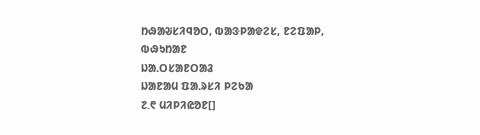ᱴᱷᱟᱶᱥᱤᱧᱚᱛ, ᱵᱟᱝᱞᱟᱫᱮᱥ, ᱱᱮᱯᱟᱞ, ᱵᱷᱩᱴᱟᱱ
ᱡᱟᱹᱛᱥᱟᱱᱛᱟᱲ
ᱡᱟᱱᱟᱢ ᱯᱟᱹᱨᱥᱤ ᱞᱮᱠᱟ
᱗.᱖ ᱢᱤᱞᱤᱭᱚᱱ[]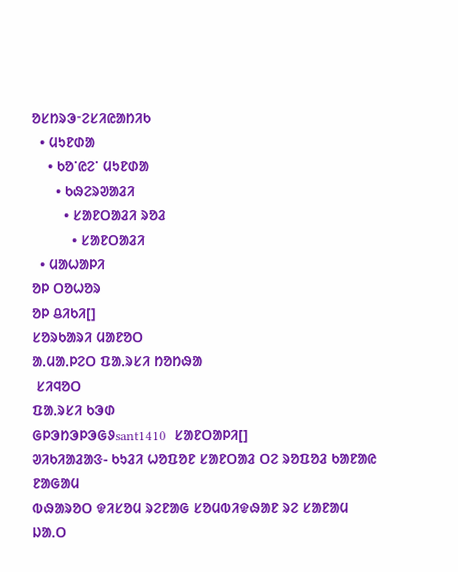ᱚᱥᱴᱨᱳᱼᱮᱥᱤᱭᱟᱴᱤᱠ
  • ᱢᱩᱱᱰᱟ
    • ᱠᱚᱸᱭᱮᱸ ᱢᱩᱱᱰᱟ
      • ᱠᱷᱮᱨᱣᱟᱲᱤ
        • ᱥᱟᱱᱛᱟᱲᱤ ᱨᱚᱲ
          • ᱥᱟᱱᱛᱟᱲᱤ
  • ᱢᱟᱦᱟᱞᱤ
ᱚᱞ ᱛᱚᱦᱚᱨ
ᱚᱞ ᱪᱤᱠᱤ[]
ᱥᱚᱨᱠᱟᱨᱤ ᱢᱟᱱᱚᱛ
ᱟᱹᱢᱟᱹᱞᱮᱛ ᱯᱟᱹᱨᱥᱤ ᱴᱚᱴᱷᱟ
 ᱥᱤᱧᱚᱛ
ᱯᱟᱹᱨᱥᱤ ᱠᱳᱰ
ᱜᱞᱳᱴᱳᱞᱳᱜᱽsant1410  ᱥᱟᱱᱛᱟᱞᱤ[]
ᱣᱤᱠᱤᱟᱲᱟᱝ- ᱠᱩᱲᱤ ᱦᱚᱯᱚᱱ ᱥᱟᱱᱛᱟᱲ ᱛᱮ ᱨᱚᱯᱚᱲ ᱠᱟᱱᱟᱭ
ᱱᱟᱜᱟᱢ
ᱵᱷᱟᱨᱚᱛ ᱫᱤᱥᱚᱢ ᱨᱮᱱᱟᱜ ᱥᱚᱢᱵᱤᱫᱷᱟᱱ ᱨᱮ ᱥᱟᱱᱟᱢ ᱡᱟᱹᱛ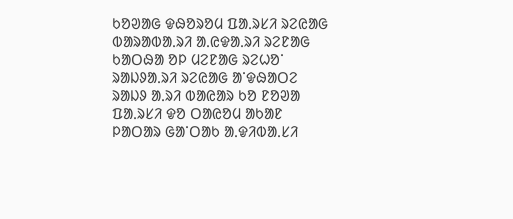ᱠᱚᱣᱟᱜ ᱫᱷᱚᱨᱚᱢ ᱯᱟᱹᱨᱥᱤ ᱨᱮᱭᱟᱜ ᱵᱟᱨᱟᱵᱟᱹᱨᱤ ᱟᱹᱭᱫᱟᱹᱨᱤ ᱨᱮᱱᱟᱜ ᱠᱟᱛᱷᱟ ᱚᱞ ᱢᱮᱱᱟᱜ ᱨᱮᱦᱚᱸ ᱨᱟᱡᱽᱟᱹᱨᱤ ᱨᱮᱭᱟᱜ ᱟᱸᱫᱷᱟᱛᱮ ᱨᱟᱡᱽ ᱟᱹᱨᱤ ᱵᱟᱭᱟᱨ ᱠᱚ ᱱᱚᱣᱟ ᱯᱟᱹᱨᱥᱤ ᱫᱚ ᱛᱟᱭᱚᱢ ᱟᱠᱟᱱ ᱞᱟᱛᱟᱨ ᱜᱟᱸᱛᱟᱠ ᱟᱹᱫᱤᱵᱟᱹᱥᱤ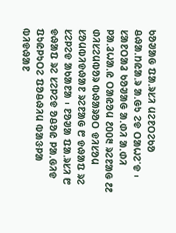ᱠᱚᱣᱟᱜ ᱯᱟᱹᱨᱥᱤ ᱢᱮᱱᱛᱮᱠᱚ ᱪᱷᱟᱹᱴᱭᱟᱹᱨ ᱟᱹᱜᱩ ᱮᱫ ᱛᱟᱦᱮᱸᱫ ᱾ ᱥᱟᱱᱛᱟᱲ ᱠᱚᱣᱟᱜ ᱟᱹᱰᱤ ᱟᱹᱰᱤ ᱞᱟᱹᱲᱦᱟᱹᱭ ᱛᱟᱭᱚᱢ ᱒᱐᱐᱓ ᱨᱮᱱᱟᱜ ᱒᱒ ᱰᱤᱥᱮᱢᱵᱚᱨ ᱵᱷᱟᱨᱚᱛ ᱫᱤᱥᱚᱢ ᱥᱚᱢᱵᱤᱫᱷᱟᱱ ᱨᱮᱱᱟᱜ ᱘ ᱫᱷᱟᱯ ᱨᱮ ᱥᱮᱞᱮᱫ ᱟᱠᱟᱱᱟ ᱾ ᱱᱚᱣᱟ ᱯᱟᱹᱨᱥᱤ ᱘ ᱫᱷᱟᱯ ᱨᱮ ᱥᱮᱞᱮᱫ ᱚᱪᱚᱭ ᱞᱟᱹᱜᱤᱫ ᱯᱩᱭᱞᱩᱛᱮ ᱯᱚᱪᱷᱤᱢ ᱵᱟᱝᱞᱟ ᱵᱤᱫᱷᱟᱱ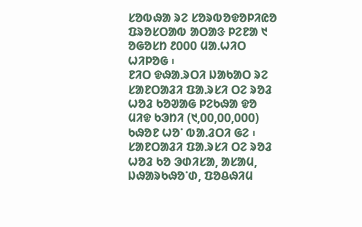ᱥᱚᱵᱷᱟ ᱨᱮ ᱥᱚᱨᱵᱚᱫᱚᱞᱤᱭᱚ ᱯᱨᱚᱥᱛᱟᱵ ᱟᱛᱟᱝ ᱞᱮᱱᱟ ᱑ ᱚᱜᱚᱥᱴ ᱒᱐᱐᱐ ᱢᱟᱹᱦᱤᱛ ᱦᱤᱞᱚᱜ ᱾
ᱱᱤᱛ ᱫᱷᱟᱹᱨᱛᱤ ᱡᱟᱠᱟᱛ ᱨᱮ ᱥᱟᱱᱛᱟᱲᱤ ᱯᱟᱹᱨᱥᱤ ᱛᱮ ᱨᱚᱲ ᱦᱚᱲ ᱠᱚᱣᱟᱜ ᱞᱮᱠᱷᱟ ᱫᱚ ᱢᱤᱫ ᱠᱳᱴᱤ (᱑,᱐᱐,᱐᱐,᱐᱐᱐) ᱠᱷᱚᱱ ᱦᱚᱸ ᱵᱟᱹᱲᱛᱤ ᱜᱮ ᱾ ᱥᱟᱱᱛᱟᱲᱤ ᱯᱟᱹᱨᱥᱤ ᱛᱮ ᱨᱚᱲ ᱦᱚᱲ ᱠᱚ ᱳᱰᱤᱥᱟ, ᱟᱥᱟᱢ, ᱡᱷᱟᱨᱠᱷᱚᱸᱰ, ᱯᱚᱪᱷᱤᱢ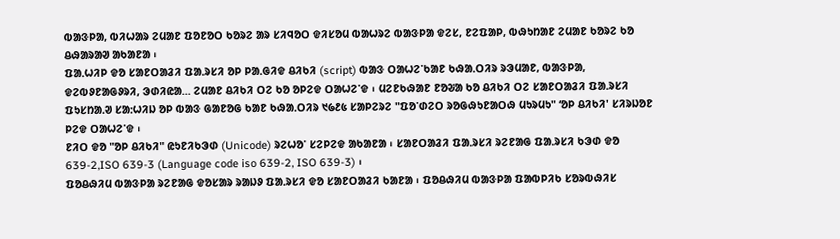ᱵᱟᱝᱞᱟ, ᱵᱤᱦᱟᱨ ᱮᱢᱟᱱ ᱯᱚᱱᱚᱛ ᱠᱚᱨᱮ ᱟᱨ ᱥᱤᱧᱚᱛ ᱫᱤᱥᱚᱢ ᱵᱟᱦᱨᱮ ᱵᱟᱝᱞᱟ ᱫᱮᱥ, ᱱᱮᱯᱟᱞ, ᱵᱷᱩᱴᱟᱱ ᱮᱢᱟᱱ ᱠᱚᱨᱮ ᱠᱚ ᱪᱷᱟᱨᱟᱣ ᱟᱠᱟᱱᱟ ᱾
ᱯᱟᱹᱦᱤᱞ ᱫᱚ ᱥᱟᱱᱛᱟᱲᱤ ᱯᱟᱹᱨᱥᱤ ᱚᱞ ᱞᱟᱹᱜᱤᱫ ᱪᱤᱠᱤ (script) ᱵᱟᱝ ᱛᱟᱦᱮᱸᱠᱟᱱ ᱠᱷᱟᱹᱛᱤᱨ ᱨᱳᱢᱟᱱ, ᱵᱟᱝᱞᱟ, ᱫᱮᱵᱽᱱᱟᱜᱽᱨᱤ, ᱳᱰᱤᱭᱟ... ᱮᱢᱟᱱ ᱪᱤᱠᱤ ᱛᱮ ᱠᱚ ᱚᱞᱮᱫ ᱛᱟᱦᱮᱸᱫ ᱾ ᱢᱮᱱᱠᱷᱟᱱ ᱱᱚᱶᱟ ᱠᱚ ᱪᱤᱠᱤ ᱛᱮ ᱥᱟᱱᱛᱟᱲᱤ ᱯᱟᱹᱨᱥᱤ ᱯᱩᱥᱴᱟᱹᱣ ᱥᱟᱺᱦᱤᱡ ᱚᱞ ᱵᱟᱝ ᱜᱟᱱᱚᱜ ᱠᱟᱱ ᱠᱷᱟᱹᱛᱤᱨ ᱑᱙᱒᱕ ᱥᱟᱞᱮᱨᱮ "ᱯᱚᱸᱰᱮᱛ ᱨᱚᱜᱷᱩᱱᱟᱛᱷ ᱢᱩᱨᱢᱩ" ‘ᱚᱞ ᱪᱤᱠᱤ' ᱥᱤᱨᱡᱚᱱ ᱞᱮᱫ ᱛᱟᱦᱮᱸᱫ ᱾
ᱱᱤᱛ ᱫᱚ "ᱚᱞ ᱪᱤᱠᱤ" ᱭᱩᱱᱤᱠᱳᱰ (Unicode) ᱨᱮᱦᱚᱸ ᱥᱮᱞᱮᱫ ᱟᱠᱟᱱᱟ ᱾ ᱥᱟᱱᱛᱟᱲᱤ ᱯᱟᱹᱨᱥᱤ ᱨᱮᱱᱟᱜ ᱯᱟᱹᱨᱥᱤ ᱠᱳᱰ ᱫᱚ 639-2,ISO 639-3 (Language code iso 639-2, ISO 639-3) ᱾
ᱯᱚᱪᱷᱤᱢ ᱵᱟᱝᱞᱟ ᱨᱮᱱᱟᱜ ᱫᱚᱥᱟᱨ ᱨᱟᱡᱽ ᱯᱟᱹᱨᱥᱤ ᱫᱚ ᱥᱟᱱᱛᱟᱲᱤ ᱠᱟᱱᱟ ᱾ ᱯᱚᱪᱷᱤᱢ ᱵᱟᱝᱞᱟ ᱯᱟᱵᱞᱤᱠ ᱥᱚᱨᱵᱷᱤᱥ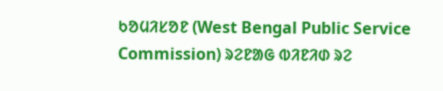ᱠᱚᱢᱤᱥᱚᱱ (West Bengal Public Service Commission) ᱨᱮᱱᱟᱜ ᱵᱤᱱᱤᱰ ᱨᱮ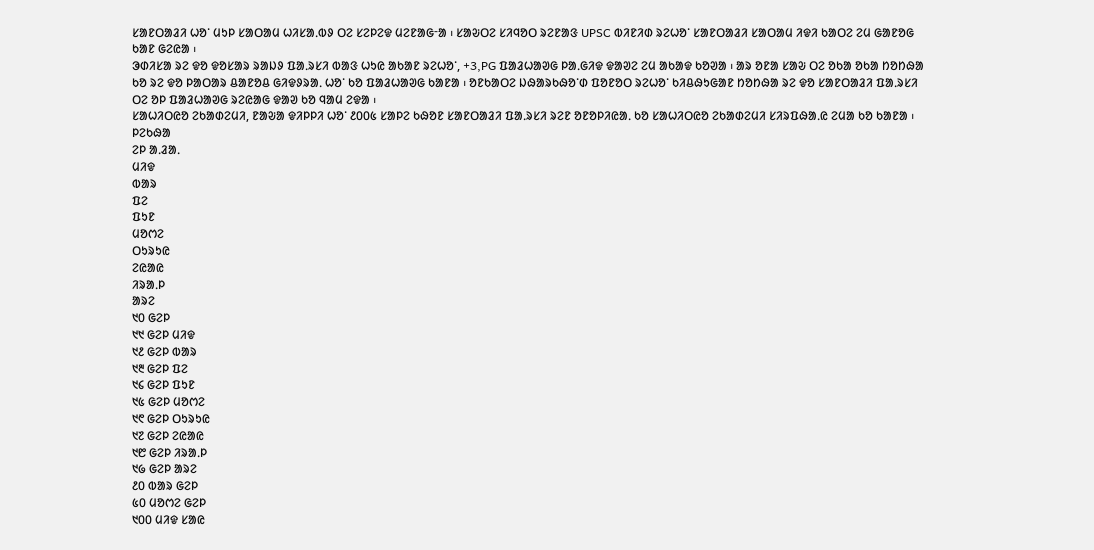ᱥᱟᱱᱛᱟᱲᱤ ᱦᱚᱸ ᱢᱩᱞ ᱥᱟᱛᱟᱢ ᱦᱤᱥᱟᱹᱵᱽ ᱛᱮ ᱥᱮᱞᱮᱫ ᱢᱮᱱᱟᱜᱼᱟ ᱾ ᱥᱟᱶᱛᱮ ᱥᱤᱧᱚᱛ ᱨᱮᱱᱟᱝ UPSC ᱵᱤᱱᱤᱰ ᱨᱮᱦᱚᱸ ᱥᱟᱱᱛᱟᱲᱤ ᱥᱟᱛᱟᱢ ᱤᱫᱤ ᱠᱟᱛᱮ ᱮᱢ ᱜᱟᱱᱚᱜ ᱠᱟᱱ ᱜᱮᱭᱟ ᱾
ᱳᱰᱤᱥᱟ ᱨᱮ ᱫᱚ ᱫᱚᱥᱟᱨ ᱨᱟᱡᱽ ᱯᱟᱹᱨᱥᱤ ᱵᱟᱝ ᱦᱩᱭ ᱟᱠᱟᱱ ᱨᱮᱦᱚᱸ, +3,PG ᱯᱟᱲᱦᱟᱣᱜ ᱞᱟᱹᱜᱤᱫ ᱫᱟᱣᱮ ᱮᱢ ᱟᱠᱟᱫ ᱠᱚᱣᱟ ᱾ ᱟᱨ ᱚᱱᱟ ᱥᱟᱶ ᱛᱮ ᱚᱠᱟ ᱚᱠᱟ ᱴᱚᱴᱷᱟ ᱠᱚ ᱨᱮ ᱫᱚ ᱞᱟᱛᱟᱨ ᱪᱟᱱᱚᱪ ᱜᱤᱫᱽᱨᱟᱹ ᱦᱚᱸ ᱠᱚ ᱯᱟᱲᱦᱟᱣᱜ ᱠᱟᱱᱟ ᱾ ᱚᱱᱠᱟᱛᱮ ᱡᱷᱟᱨᱠᱷᱚᱸᱰ ᱯᱚᱱᱚᱛ ᱨᱮᱦᱚᱸ ᱠᱤᱪᱷᱩᱜᱟᱱ ᱴᱚᱴᱷᱟ ᱨᱮ ᱫᱚ ᱥᱟᱱᱛᱟᱲᱤ ᱯᱟᱹᱨᱥᱤ ᱛᱮ ᱚᱞ ᱯᱟᱲᱦᱟᱣᱜ ᱨᱮᱭᱟᱜ ᱫᱟᱣ ᱠᱚ ᱧᱟᱢ ᱮᱫᱟ ᱾
ᱥᱟᱦᱤᱛᱭᱚ ᱮᱠᱟᱰᱮᱢᱤ, ᱱᱟᱶᱟ ᱫᱤᱞᱞᱤ ᱦᱚᱸ ᱒᱐᱐᱕ ᱥᱟᱞᱮ ᱠᱷᱚᱱ ᱥᱟᱱᱛᱟᱲᱤ ᱯᱟᱹᱨᱥᱤ ᱨᱮᱱ ᱚᱱᱚᱞᱤᱭᱟᱹ ᱠᱚ ᱥᱟᱦᱤᱛᱭᱚ ᱮᱠᱟᱰᱮᱢᱤ ᱥᱤᱨᱯᱷᱟᱹᱭ ᱮᱢᱟ ᱠᱚ ᱠᱟᱱᱟ ᱾
ᱞᱮᱠᱷᱟ
ᱮᱞ ᱟᱹᱲᱟᱹ
ᱢᱤᱫ
ᱵᱟᱨ
ᱯᱮ
ᱯᱩᱱ
ᱢᱚᱬᱮ
ᱛᱩᱨᱩᱭ
ᱮᱭᱟᱭ
ᱤᱨᱟᱹᱞ
ᱟᱨᱮ
᱑᱐ ᱜᱮᱞ
᱑᱑ ᱜᱮᱞ ᱢᱤᱫ
᱑᱒ ᱜᱮᱞ ᱵᱟᱨ
᱑᱓ ᱜᱮᱞ ᱯᱮ
᱑᱔ ᱜᱮᱞ ᱯᱩᱱ
᱑᱕ ᱜᱮᱞ ᱢᱚᱬᱮ
᱑᱖ ᱜᱮᱞ ᱛᱩᱨᱩᱭ
᱑᱗ ᱜᱮᱞ ᱮᱭᱟᱭ
᱑᱘ ᱜᱮᱞ ᱤᱨᱟᱹᱞ
᱑᱙ ᱜᱮᱞ ᱟᱨᱮ
᱒᱐ ᱵᱟᱨ ᱜᱮᱞ
᱕᱐ ᱢᱚᱬᱮ ᱜᱮᱞ
᱑᱐᱐ ᱢᱤᱫ ᱥᱟᱭ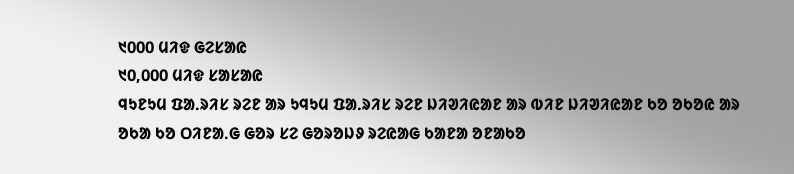᱑᱐᱐᱐ ᱢᱤᱫ ᱜᱮᱥᱟᱭ
᱑᱐,᱐᱐᱐ ᱢᱤᱫ ᱥᱟᱥᱟᱭ
ᱧᱩᱱᱩᱢ ᱯᱟᱹᱨᱤᱥ ᱨᱮᱱ ᱟᱨ ᱩᱧᱩᱢ ᱯᱟᱹᱨᱤᱥ ᱨᱮᱱ ᱡᱤᱣᱤᱭᱟᱱ ᱟᱨ ᱵᱤᱱ ᱡᱤᱣᱤᱭᱟᱱ ᱠᱚ ᱚᱠᱚᱭ ᱟᱨ ᱚᱠᱟ ᱠᱚ ᱛᱤᱱᱟᱹᱜ ᱜᱚᱨ ᱥᱮ ᱜᱚᱨᱚᱡᱽ ᱨᱮᱭᱟᱜ ᱠᱟᱱᱟ ᱚᱱᱟᱠᱚ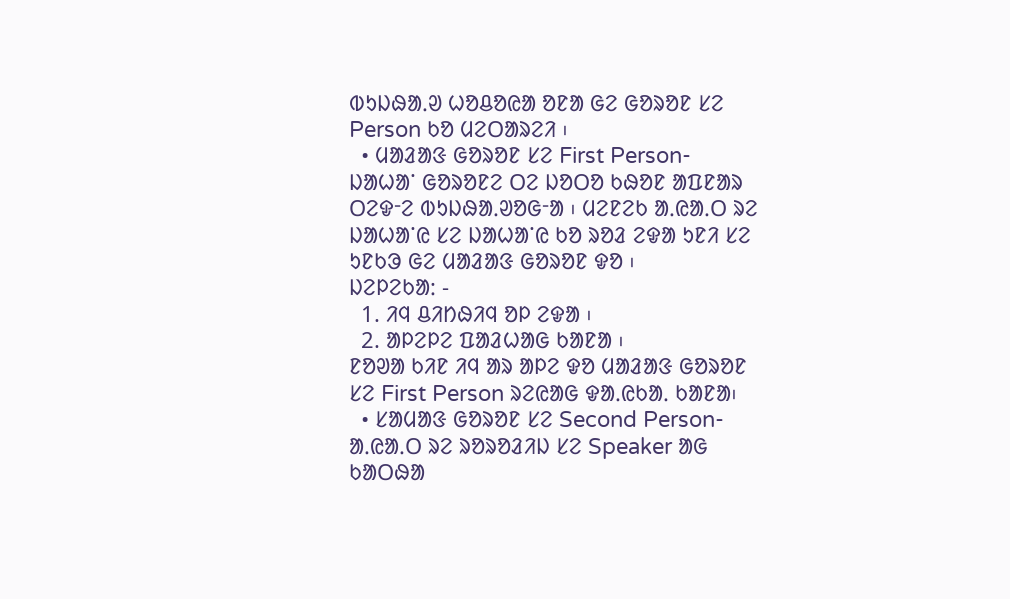ᱵᱩᱡᱷᱟᱹᱣ ᱦᱚᱪᱚᱭᱟ ᱚᱱᱟ ᱜᱮ ᱜᱚᱨᱚᱱ ᱥᱮ Person ᱠᱚ ᱢᱮᱛᱟᱨᱮᱤ ᱾
  • ᱢᱟᱲᱟᱝ ᱜᱚᱨᱚᱱ ᱥᱮ First Person- ᱡᱟᱦᱟᱸ ᱜᱚᱨᱚᱱᱮ ᱛᱮ ᱡᱚᱛᱚ ᱠᱷᱚᱱ ᱟᱯᱱᱟᱨ ᱛᱮᱫᱼᱮ ᱵᱩᱡᱷᱟᱹᱣᱚᱜᱼᱟ ᱾ ᱢᱮᱱᱮᱠ ᱟᱹᱭᱟᱹᱛ ᱨᱮ ᱡᱟᱦᱟᱸᱭ ᱥᱮ ᱡᱟᱦᱟᱸᱭ ᱠᱚ ᱨᱚᱲ ᱮᱫᱟ ᱩᱱᱤ ᱥᱮ ᱩᱱᱠᱳ ᱜᱮ ᱢᱟᱲᱟᱝ ᱜᱚᱨᱚᱱ ᱫᱚ ᱾
ᱡᱮᱞᱮᱠᱟᱺ -
  1. ᱤᱧ ᱪᱤᱴᱷᱤᱧ ᱚᱞ ᱮᱫᱟ ᱾
  2. ᱟᱞᱮᱞᱮ ᱯᱟᱲᱦᱟᱜ ᱠᱟᱱᱟ ᱾
ᱱᱚᱣᱟ ᱠᱤᱱ ᱤᱧ ᱟᱨ ᱟᱞᱮ ᱫᱚ ᱢᱟᱲᱟᱝ ᱜᱚᱨᱚᱱ ᱥᱮ First Person ᱨᱮᱭᱟᱜ ᱫᱟᱹᱭᱠᱟᱹ ᱠᱟᱱᱟ᱾
  • ᱥᱟᱢᱟᱝ ᱜᱚᱨᱚᱱ ᱥᱮ Second Person- ᱟᱹᱭᱟᱹᱛ ᱨᱮ ᱨᱚᱨᱚᱲᱤᱡ ᱥᱮ Speaker ᱟᱜ ᱠᱟᱛᱷᱟ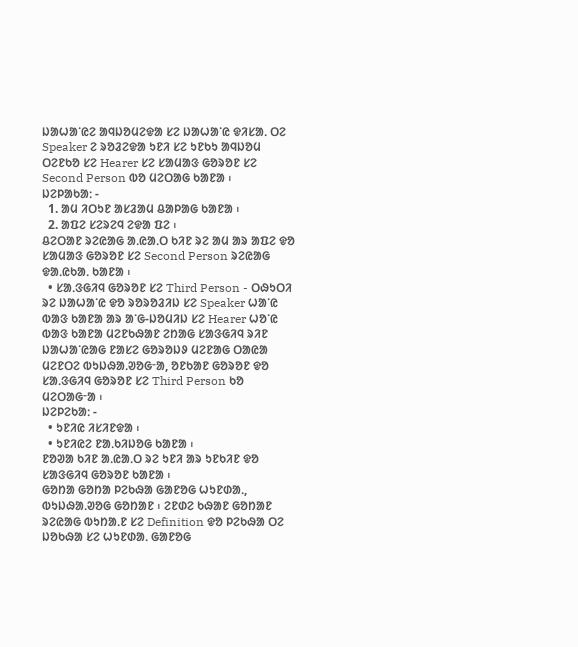ᱡᱟᱦᱟᱸᱭᱮ ᱟᱧᱡᱚᱢᱮᱫᱟ ᱥᱮ ᱡᱟᱦᱟᱸᱭ ᱫᱤᱥᱟᱹ ᱛᱮ Speaker ᱮ ᱨᱚᱲᱮᱫᱟ ᱩᱱᱤ ᱥᱮ ᱩᱱᱠᱩ ᱟᱧᱡᱚᱢ ᱛᱮᱱᱠᱚ ᱥᱮ Hearer ᱥᱮ ᱥᱟᱢᱟᱝ ᱜᱚᱨᱚᱱ ᱥᱮ Second Person ᱵᱚ ᱢᱮᱛᱟᱜ ᱠᱟᱱᱟ ᱾
ᱡᱮᱞᱟᱠᱟᱺ -
  1. ᱟᱢ ᱤᱛᱩᱱ ᱟᱥᱲᱟᱢ ᱪᱟᱞᱟᱜ ᱠᱟᱱᱟ ᱾
  2. ᱟᱯᱮ ᱥᱮᱨᱮᱧ ᱮᱫᱟ ᱯᱮ ᱾
ᱪᱮᱛᱟᱱ ᱨᱮᱭᱟᱜ ᱟᱹᱭᱟᱹᱛ ᱠᱤᱱ ᱨᱮ ᱟᱢ ᱟᱨ ᱟᱯᱮ ᱫᱚ ᱥᱟᱢᱟᱝ ᱜᱚᱨᱚᱱ ᱥᱮ Second Person ᱨᱮᱭᱟᱜ ᱫᱟᱹᱭᱠᱟᱹ ᱠᱟᱱᱟ ᱾
  • ᱥᱟᱹᱝᱜᱤᱧ ᱜᱚᱨᱚᱱ ᱥᱮ Third Person - ᱛᱷᱩᱛᱤ ᱨᱮ ᱡᱟᱦᱟᱸᱭ ᱫᱚ ᱨᱚᱨᱚᱲᱤᱡ ᱥᱮ Speaker ᱦᱟᱸᱭ ᱵᱟᱝ ᱠᱟᱱᱟ ᱟᱨ ᱟᱸᱜ-ᱡᱚᱢᱤᱡ ᱥᱮ Hearer ᱦᱚᱸᱭ ᱵᱟᱝ ᱠᱟᱱᱟ ᱢᱮᱱᱠᱷᱟᱱ ᱮᱴᱟᱜ ᱥᱟᱝᱜᱤᱧ ᱨᱤᱱ ᱡᱟᱦᱟᱸᱭᱟᱜ ᱱᱟᱥᱮ ᱜᱚᱨᱚᱡᱽ ᱢᱮᱱᱟᱜ ᱛᱟᱭᱟ ᱢᱮᱱᱛᱮ ᱵᱩᱡᱷᱟᱹᱣᱚᱜᱼᱟ, ᱚᱱᱠᱟᱱ ᱜᱚᱨᱚᱱ ᱫᱚ ᱥᱟᱹᱝᱜᱤᱧ ᱜᱚᱨᱚᱱ ᱥᱮ Third Person ᱠᱚ ᱢᱮᱛᱟᱜᱼᱟ ᱾
ᱡᱮᱞᱮᱠᱟᱺ -
  • ᱩᱱᱤᱭ ᱤᱥᱤᱱᱫᱟ ᱾
  • ᱩᱱᱤᱭᱮ ᱱᱟᱹᱠᱤᱡᱚᱜ ᱠᱟᱱᱟ ᱾
ᱱᱚᱣᱟ ᱠᱤᱱ ᱟᱹᱭᱟᱹᱛ ᱨᱮ ᱩᱱᱤ ᱟᱨ ᱩᱱᱠᱤᱱ ᱫᱚ ᱥᱟᱝᱜᱤᱧ ᱜᱚᱨᱚᱱ ᱠᱟᱱᱟ ᱾
ᱜᱚᱴᱟ ᱜᱚᱴᱟ ᱞᱮᱠᱷᱟ ᱜᱟᱱᱚᱜ ᱦᱩᱱᱰᱟᱹ, ᱵᱩᱡᱷᱟᱹᱣᱚᱜ ᱜᱚᱴᱟᱱ ᱾ ᱮᱱᱰᱮ ᱠᱷᱟᱱ ᱜᱚᱴᱟᱱ ᱨᱮᱭᱟᱜ ᱵᱩᱴᱟᱹᱱ ᱥᱮ Definition ᱫᱚ ᱞᱮᱠᱷᱟ ᱛᱮ ᱡᱚᱠᱷᱟ ᱥᱮ ᱦᱩᱱᱰᱟᱹ ᱜᱟᱱᱚᱜ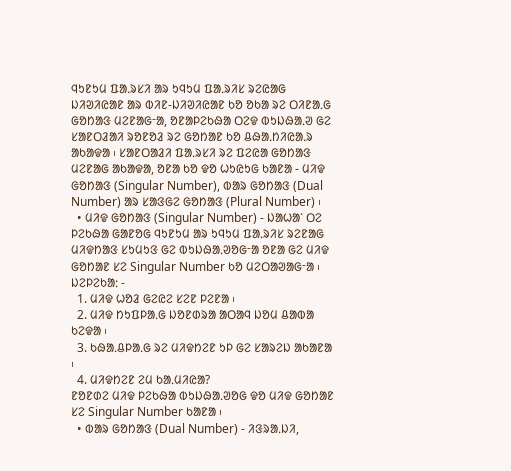ᱧᱩᱱᱩᱢ ᱯᱟᱹᱨᱥᱤ ᱟᱨ ᱩᱧᱩᱢ ᱯᱟᱹᱨᱤᱥ ᱨᱮᱭᱟᱜ ᱡᱤᱣᱤᱭᱟᱱ ᱟᱨ ᱵᱤᱱ-ᱡᱤᱣᱤᱭᱟᱱ ᱠᱚ ᱚᱠᱟ ᱨᱮ ᱛᱤᱱᱟᱹᱜ ᱜᱚᱴᱟᱝ ᱢᱮᱱᱟᱜᱼᱟ, ᱚᱱᱟᱞᱮᱠᱷᱟ ᱛᱮᱫ ᱵᱩᱡᱷᱟᱹᱣ ᱜᱮ ᱥᱟᱱᱛᱲᱟᱤ ᱨᱚᱱᱚᱲ ᱨᱮ ᱜᱚᱴᱟᱱ ᱠᱚ ᱪᱷᱟᱹᱴᱤᱭᱟᱹᱨ ᱟᱠᱟᱫᱟ ᱾ ᱥᱟᱱᱛᱟᱲᱤ ᱯᱟᱹᱨᱥᱤ ᱨᱮ ᱯᱮᱭᱟ ᱜᱚᱴᱟᱝ ᱢᱮᱱᱟᱜ ᱟᱠᱟᱫᱟ, ᱚᱱᱟ ᱠᱚ ᱫᱚ ᱦᱩᱭᱩᱜ ᱠᱟᱱᱟ - ᱢᱤᱫ ᱜᱚᱴᱟᱝ (Singular Number), ᱵᱟᱨ ᱜᱚᱴᱟᱝ (Dual Number) ᱟᱨ ᱥᱟᱝᱜᱮ ᱜᱚᱴᱟᱝ (Plural Number) ᱾
  • ᱢᱤᱫ ᱜᱚᱴᱟᱝ (Singular Number) - ᱡᱟᱦᱟᱸ ᱛᱮ ᱞᱮᱠᱷᱟ ᱜᱟᱱᱚᱜ ᱧᱩᱱᱩᱢ ᱟᱨ ᱩᱧᱩᱢ ᱯᱟᱹᱨᱤᱥ ᱨᱮᱱᱟᱜ ᱢᱤᱫᱴᱟᱝ ᱥᱩᱢᱩᱝ ᱜᱮ ᱵᱩᱡᱷᱟᱹᱣᱚᱜᱼᱟ ᱚᱱᱟ ᱜᱮ ᱢᱤᱫ ᱜᱚᱴᱟᱱ ᱥᱮ Singular Number ᱠᱚ ᱢᱮᱛᱟᱣᱟᱜᱼᱟ ᱾
ᱡᱮᱞᱮᱠᱟᱺ -
  1. ᱢᱤᱫ ᱦᱚᱲ ᱜᱮᱭᱮ ᱥᱮᱱ ᱞᱮᱱᱟ ᱾
  2. ᱢᱤᱫ ᱴᱩᱯᱞᱟᱹᱜ ᱡᱚᱱᱰᱨᱟ ᱟᱛᱟᱧ ᱡᱚᱢ ᱪᱟᱵᱟ ᱠᱮᱫᱟ ᱾
  3. ᱠᱷᱟᱹᱪᱞᱟᱹᱜ ᱨᱮ ᱢᱤᱫᱴᱮᱱ ᱩᱞ ᱜᱮ ᱥᱟᱨᱮᱡ ᱟᱠᱟᱱᱟ ᱾
  4. ᱢᱤᱫᱴᱮᱱ ᱮᱢ ᱠᱟᱹᱢᱤᱭᱟ?
ᱱᱚᱱᱰᱮ ᱢᱤᱫ ᱞᱮᱠᱷᱟ ᱵᱩᱡᱷᱟᱹᱣᱚᱜ ᱫᱚ ᱢᱤᱫ ᱜᱚᱴᱟᱱ ᱥᱮ Singular Number ᱠᱟᱱᱟ ᱾
  • ᱵᱟᱨ ᱜᱚᱴᱟᱝ (Dual Number) - ᱤᱝᱨᱟᱹᱡᱤ,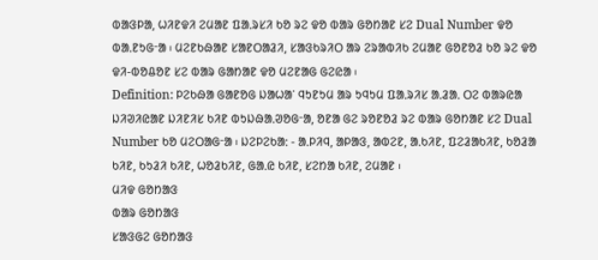ᱵᱟᱝᱞᱟ, ᱦᱤᱱᱫᱤ ᱮᱢᱟᱱ ᱯᱟᱹᱨᱥᱤ ᱠᱚ ᱨᱮ ᱫᱚ ᱵᱟᱨ ᱜᱚᱴᱟᱱ ᱥᱮ Dual Number ᱫᱚ ᱵᱟᱹᱱᱩᱜᱼᱟ ᱾ ᱢᱮᱱᱠᱷᱟᱱ ᱥᱟᱱᱛᱟᱲᱤ, ᱥᱟᱝᱠᱨᱤᱛ ᱟᱨ ᱮᱨᱟᱵᱤᱠ ᱮᱢᱟᱱ ᱜᱚᱱᱚᱲ ᱠᱚ ᱨᱮ ᱫᱚ ᱫᱤ-ᱵᱚᱪᱚᱱ ᱥᱮ ᱵᱟᱨ ᱜᱟᱴᱟᱱ ᱫᱚ ᱢᱮᱱᱟᱜ ᱜᱮᱭᱟ ᱾
Definition: ᱞᱮᱠᱷᱟ ᱜᱟᱱᱚᱜ ᱡᱟᱦᱟᱸ ᱧᱩᱱᱩᱢ ᱟᱨ ᱩᱧᱩᱢ ᱯᱟᱹᱨᱤᱥ ᱟᱹᱲᱟᱹ ᱛᱮ ᱵᱟᱨᱭᱟ ᱡᱤᱣᱤᱭᱟᱱ ᱡᱤᱱᱤᱥ ᱠᱤᱱ ᱵᱩᱡᱷᱟᱹᱣᱚᱜᱼᱟ, ᱚᱱᱟ ᱜᱮ ᱨᱚᱱᱚᱲ ᱨᱮ ᱵᱟᱨ ᱜᱚᱴᱟᱱ ᱥᱮ Dual Number ᱠᱚ ᱢᱮᱛᱟᱜᱼᱟ ᱾ ᱡᱮᱞᱮᱠᱟᱺ - ᱟᱹᱞᱤᱧ, ᱟᱞᱟᱝ, ᱟᱵᱮᱱ, ᱟᱹᱠᱤᱱ, ᱯᱮᱲᱟᱠᱤᱱ, ᱠᱚᱲᱟ ᱠᱤᱱ, ᱠᱩᱲᱤ ᱠᱤᱱ, ᱦᱚᱲᱠᱤᱱ, ᱜᱟᱹᱭ ᱠᱤᱱ, ᱥᱮᱴᱟ ᱠᱤᱱ, ᱮᱢᱟᱱ ᱾
ᱢᱤᱫ ᱜᱚᱴᱟᱝ
ᱵᱟᱨ ᱜᱚᱴᱟᱝ
ᱥᱟᱝᱜᱮ ᱜᱚᱴᱟᱝ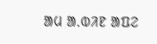ᱟᱢ ᱟᱹᱵᱤᱱ ᱟᱯᱮ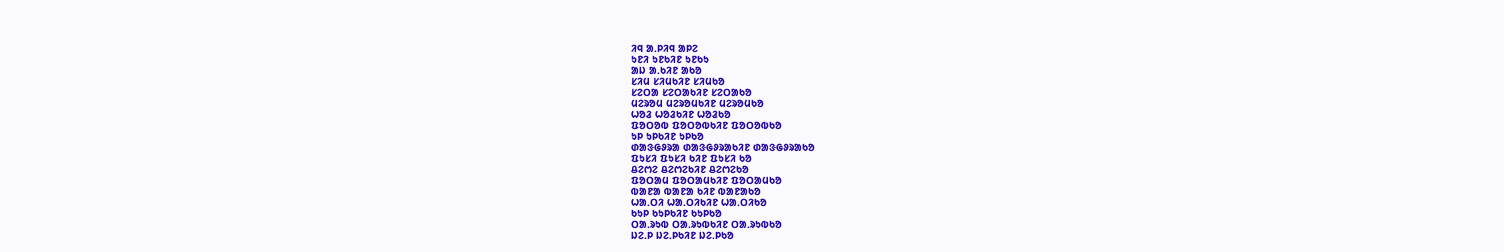ᱤᱧ ᱟᱹᱞᱤᱧ ᱟᱞᱮ
ᱩᱱᱤ ᱩᱱᱠᱤᱱ ᱩᱱᱠᱩ
ᱟᱡ ᱟᱹᱠᱤᱱ ᱟᱠᱚ
ᱥᱤᱢ ᱥᱤᱢᱠᱤᱱ ᱥᱤᱢᱠᱚ
ᱥᱮᱛᱟ ᱥᱮᱛᱟᱠᱤᱱ ᱥᱮᱛᱟᱠᱚ
ᱢᱮᱨᱚᱢ ᱢᱮᱨᱚᱢᱠᱤᱱ ᱢᱮᱨᱚᱢᱠᱚ
ᱦᱚᱲ ᱦᱚᱲᱠᱤᱱ ᱦᱚᱲᱠᱚ
ᱯᱚᱛᱚᱵ ᱯᱚᱛᱚᱵᱠᱤᱱ ᱯᱚᱛᱚᱵᱠᱚ
ᱩᱞ ᱩᱞᱠᱤᱱ ᱩᱞᱠᱚ
ᱰᱟᱝᱜᱽᱨᱟ ᱰᱟᱝᱜᱽᱨᱟᱠᱤᱱ ᱰᱟᱝᱜᱽᱨᱟᱠᱚ
ᱯᱩᱥᱤ ᱯᱩᱥᱤ ᱠᱤᱱ ᱯᱩᱥᱤ ᱠᱚ
ᱪᱮᱬᱮ ᱪᱮᱬᱮᱠᱤᱱ ᱪᱮᱬᱮᱠᱚ
ᱯᱚᱛᱟᱢ ᱯᱚᱛᱟᱢᱠᱤᱱ ᱯᱚᱛᱟᱢᱠᱚ
ᱵᱟᱱᱟ ᱵᱟᱱᱟ ᱠᱤᱱ ᱵᱟᱱᱟᱠᱚ
ᱦᱟᱹᱛᱤ ᱦᱟᱹᱛᱤᱠᱤᱱ ᱦᱟᱹᱛᱤᱠᱚ
ᱠᱩᱞ ᱠᱩᱞᱠᱤᱱ ᱠᱩᱞᱠᱚ
ᱛᱟᱹᱨᱩᱵ ᱛᱟᱹᱨᱩᱵᱠᱤᱱ ᱛᱟᱹᱨᱩᱵᱠᱚ
ᱡᱮᱹᱞ ᱡᱮᱹᱞᱠᱤᱱ ᱡᱮᱹᱞᱠᱚ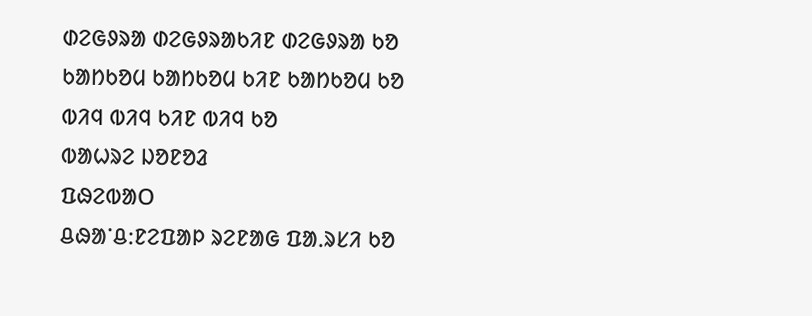ᱰᱮᱜᱽᱨᱟ ᱰᱮᱜᱽᱨᱟᱠᱤᱱ ᱰᱮᱜᱽᱨᱟ ᱠᱚ
ᱠᱟᱴᱠᱚᱢ ᱠᱟᱴᱠᱚᱢ ᱠᱤᱱ ᱠᱟᱴᱠᱚᱢ ᱠᱚ
ᱵᱤᱧ ᱵᱤᱧ ᱠᱤᱱ ᱵᱤᱧ ᱠᱚ
ᱵᱟᱦᱨᱮ ᱡᱚᱱᱚᱲ
ᱯᱷᱮᱵᱟᱛ
ᱪᱷᱟᱸᱪ:ᱱᱮᱯᱟᱞ ᱨᱮᱱᱟᱜ ᱯᱟᱹᱨᱥᱤ ᱠᱚ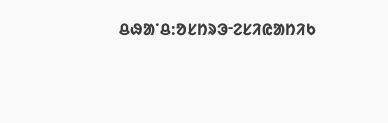ᱪᱷᱟᱸᱪ:ᱚᱥᱴᱨᱳᱼᱮᱥᱤᱭᱟᱴᱤᱠ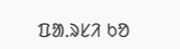ᱯᱟᱹᱨᱥᱤ ᱠᱚ